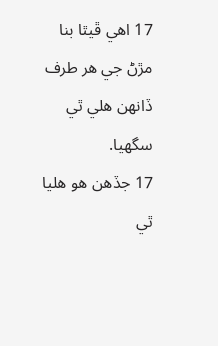17 اهي ڦيٿا بنا مڙڻ جي هر طرف ڏانهن هلي ٿي سگھيا.
17 جڏهن هو هليا ٿي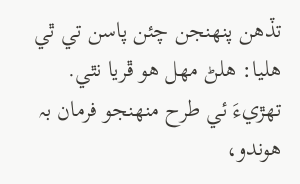تڏهن پنهنجن چئن پاسن تي ٿي هليا: هلڻ مهل هو ڦريا نٿي.
تهڙيءَ ئي طرح منهنجو فرمان بہ هوندو،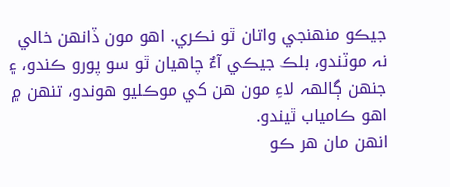جيڪو منهنجي واتان ٿو نڪري. اهو مون ڏانهن خالي نہ موٽندو، بلڪ جيڪي آءٌ چاهيان ٿو سو پورو ڪندو، ۽ جنهن ڳالهہ لاءِ مون هن کي موڪليو هوندو، تنهن ۾ اهو ڪامياب ٿيندو.
انهن مان هر ڪو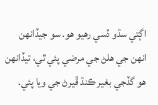اڳتي سڌو ڏسي رهيو هو. سو جيڏانهن انهن جي هلڻ جي مرضي پئي ٿي، تيڏانهن هو گڏجي بغير ڪنڌ ڦيرڻ جي ويا پئي.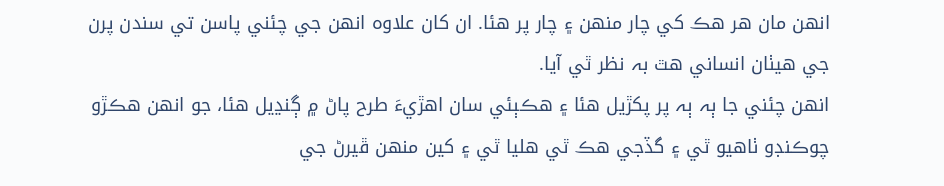انهن مان هر هڪ کي چار منهن ۽ چار پر هئا. ان کان علاوہ انهن جي چئني پاسن تي سندن پرن جي هيٺان انساني هٿ بہ نظر ٿي آيا.
انهن چئني جا ٻہ ٻہ پر پکڙيل هئا ۽ هڪٻئي سان اهڙيءَ طرح پاڻ ۾ ڳنڍيل هئا، جو انهن هڪڙو چوڪنڊو ٺاهيو ٿي ۽ گڏجي هڪ ٿي هليا ٿي ۽ کين منهن ڦيرڻ جي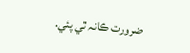ضرورت ڪانہ ٿي پئي.